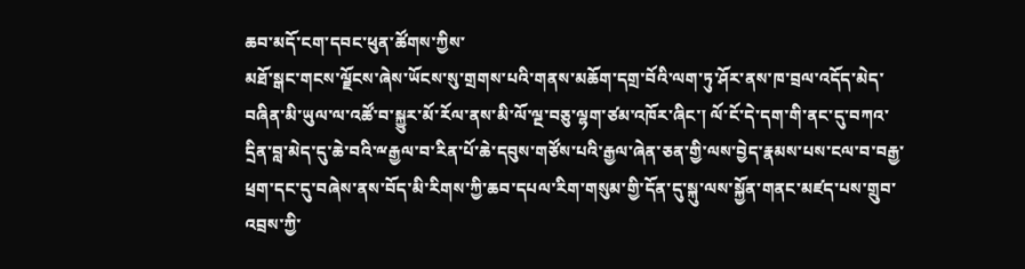ཆབ་མདོ་ངག་དབང་ཕུན་ཚོགས་ཀྱིས་
མཐོ་སྒང་གངས་ལྗོངས་ཞེས་ཡོངས་སུ་གྲགས་པའི་གནས་མཆོག་དགྲ་བོའི་ལག་ཏུ་ཤོར་ནས་ཁ་བྲལ་འདོད་མེད་བཞིན་མི་ཡུལ་ལ་འཚོ་བ་སྐྱུར་མོ་རོལ་ནས་མི་ལོ་ལྔ་བཅུ་ལྷག་ཙམ་འཁོར་ཞིང་། ལོ་ངོ་དེ་དག་གི་ནང་དུ་བཀའ་དྲིན་བླ་མེད་དུ་ཆེ་བའི་ྋརྒྱལ་བ་རིན་པོ་ཆེ་དབུས་གཙོས་པའི་རྒྱལ་ཞེན་ཅན་གྱི་ལས་བྱེད་རྣམས་པས་ངལ་བ་བརྒྱ་ཕྲག་དང་དུ་བཞེས་ནས་བོད་མི་རིགས་ཀྱི་ཆབ་དཔལ་རིག་གསུམ་གྱི་དོན་དུ་སྐུ་ལས་སྐྱོན་གནང་མཛད་པས་གྲུབ་འབྲས་ཀྱི་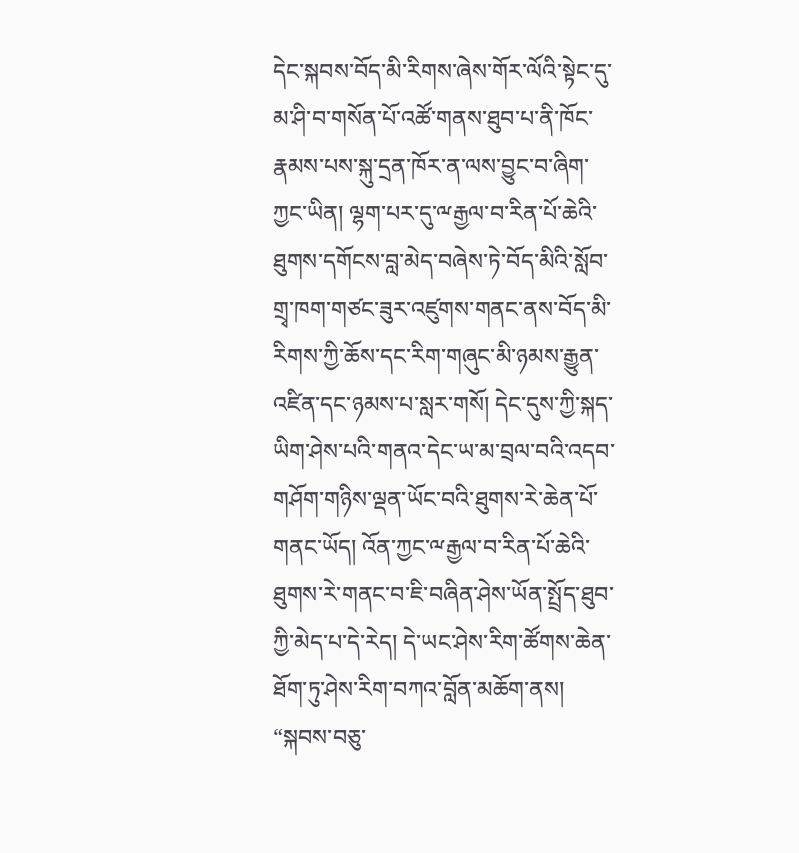དེང་སྐབས་བོད་མི་རིགས་ཞེས་གོར་ལོའི་སྟེང་དུ་མ་ཤི་བ་གསོན་པོ་འཚོ་གནས་ཐུབ་པ་ནི་ཁོང་རྣམས་པས་སྐུ་དྲན་ཁོར་ན་ལས་བྱུང་བ་ཞིག་ཀྱང་ཡིན། ལྷག་པར་དུ་ྋརྒྱལ་བ་རིན་པོ་ཆེའི་ཐུགས་དགོངས་བླ་མེད་བཞེས་ཏེ་བོད་མིའི་སློབ་གྲྭ་ཁག་གཙང་ཟུར་འཛུགས་གནང་ནས་བོད་མི་རིགས་ཀྱི་ཆོས་དང་རིག་གཞུང་མི་ཉམས་རྒྱུན་འཛིན་དང་ཉམས་པ་སླར་གསོ། དེང་དུས་ཀྱི་སྐད་ཡིག་ཤེས་པའི་གནའ་དེང་ཡ་མ་བྲལ་བའི་འདབ་གཤོག་གཉིས་ལྡན་ཡོང་བའི་ཐུགས་རེ་ཆེན་པོ་གནང་ཡོད། འོན་ཀྱང་ྋརྒྱལ་བ་རིན་པོ་ཆེའི་ཐུགས་རེ་གནང་བ་ཇི་བཞིན་ཤེས་ཡོན་སྤྲོད་ཐུབ་ཀྱི་མེད་པ་དེ་རེད། དེ་ཡང་ཤེས་རིག་ཚོགས་ཆེན་ཐོག་ཏུ་ཤེས་རིག་བཀའ་བློན་མཆོག་ནས། “སྐབས་བཅུ་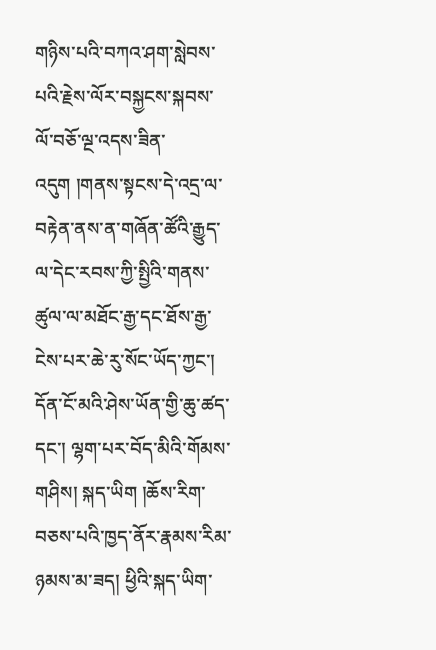གཉིས་པའི་བཀའ་ཤག་སླེབས་པའི་རྗེས་ལོར་བསྐྱངས་སྐབས་ལོ་བཅོ་ལྔ་འདས་ཟིན་འདུག །གནས་སྟངས་དེ་འདྲ་ལ་བརྟེན་ནས་ན་གཞོན་ཚོའི་རྒྱུད་ལ་དེང་རབས་ཀྱི་སྤྱིའི་གནས་ཚུལ་ལ་མཐོང་རྒྱ་དང་ཐོས་རྒྱ་ངེས་པར་ཆེ་རུ་སོང་ཡོད་ཀྱང་། དོན་ངོ་མའི་ཤེས་ཡོན་གྱི་ཆུ་ཚད་དང་། ལྷག་པར་བོད་མིའི་གོམས་གཤིས། སྐད་ཡིག །ཆོས་རིག་བཅས་པའི་ཁྱད་ནོར་རྣམས་རིམ་ཉམས་མ་ཟད། ཕྱིའི་སྐད་ཡིག་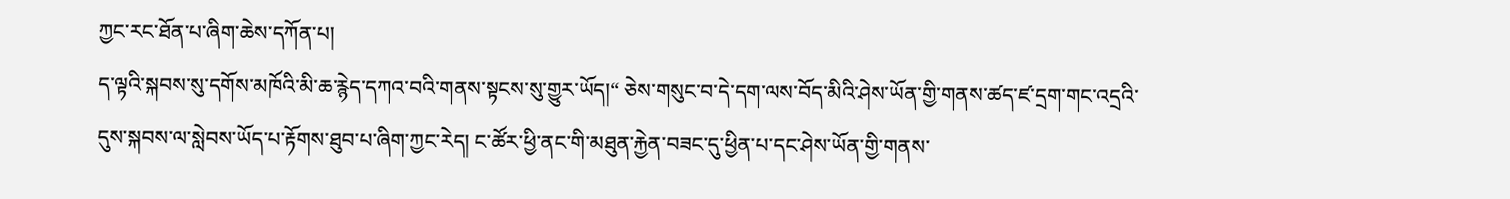ཀྱང་རང་ཐོན་པ་ཞིག་ཆེས་དཀོན་པ།
ད་ལྟའི་སྐབས་སུ་དགོས་མཁོའི་མི་ཆ་རྙེད་དཀའ་བའི་གནས་སྟངས་སུ་གྱུར་ཡོད།“ ཅེས་གསུང་བ་དེ་དག་ལས་བོད་མིའི་ཤེས་ཡོན་གྱི་གནས་ཚད་ཛ་དྲག་གང་འདྲའི་དུས་སྐབས་ལ་སླེབས་ཡོད་པ་རྟོགས་ཐུབ་པ་ཞིག་ཀྱང་རེད། ང་ཚོར་ཕྱི་ནང་གི་མཐུན་རྐྱེན་བཟང་དུ་ཕྱིན་པ་དང་ཤེས་ཡོན་གྱི་གནས་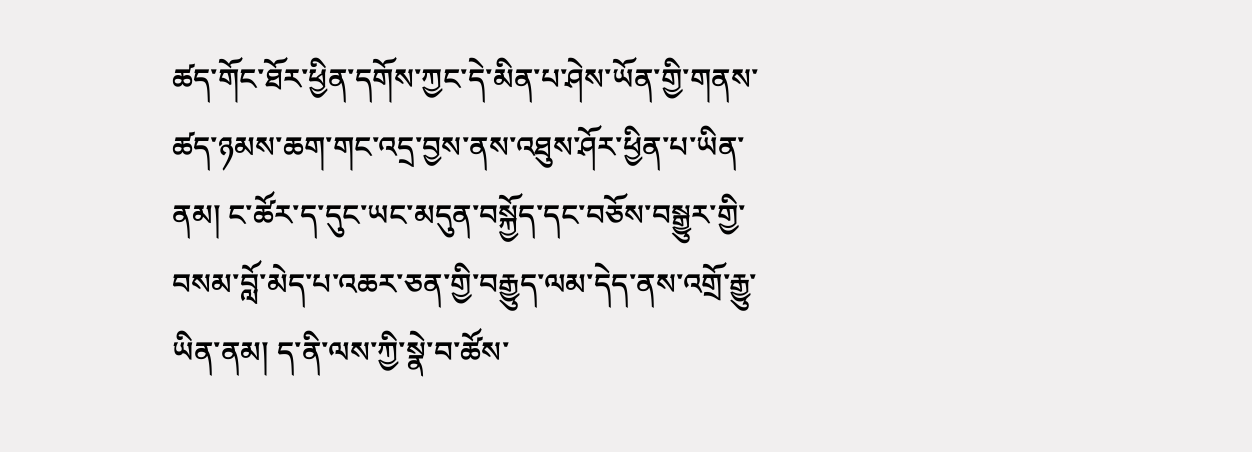ཚད་གོང་ཐོར་ཕྱིན་དགོས་ཀྱང་དེ་མིན་པ་ཤེས་ཡོན་གྱི་གནས་ཚད་ཉམས་ཆག་གང་འདྲ་བྱས་ནས་འཐུས་ཤོར་ཕྱིན་པ་ཡིན་ནམ། ང་ཚོར་ད་དུང་ཡང་མདུན་བསྐྱོད་དང་བཅོས་བསྒྱུར་གྱི་བསམ་བློ་མེད་པ་འཆར་ཅན་གྱི་བརྒྱུད་ལམ་དེད་ནས་འགྲོ་རྒྱུ་ཡིན་ནམ། ད་ནི་ལས་ཀྱི་སྣེ་བ་ཚོས་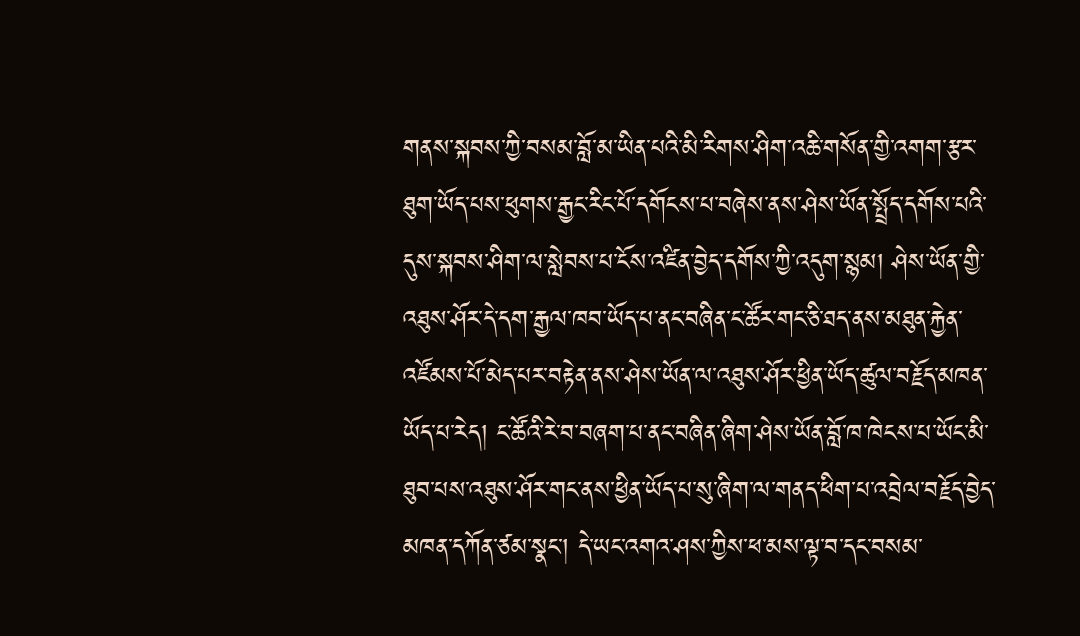གནས་སྐབས་ཀྱི་བསམ་བློ་མ་ཡིན་པའི་མི་རིགས་ཤིག་འཆི་གསོན་གྱི་འགག་རྩར་ཐུག་ཡོད་པས་ཕུགས་རྒྱང་རིང་པོ་དགོངས་པ་བཞེས་ནས་ཤེས་ཡོན་སྤྲོད་དགོས་པའི་དུས་སྐབས་ཤིག་ལ་སླེབས་པ་ངོས་འཛིན་བྱེད་དགོས་ཀྱི་འདུག་སྙམ། ཤེས་ཡོན་གྱི་འཐུས་ཤོར་དེ་དག་རྒྱལ་ཁབ་ཡོད་པ་ནང་བཞིན་ང་ཚོར་གང་ཅི་ཐད་ནས་མཐུན་རྐྱེན་འཛོམས་པོ་མེད་པར་བརྟེན་ནས་ཤེས་ཡོན་ལ་འཐུས་ཤོར་ཕྱིན་ཡོད་ཚུལ་བརྗོད་མཁན་ཡོད་པ་རེད། ང་ཚོའི་རེ་བ་བཞག་པ་ནང་བཞིན་ཞིག་ཤེས་ཡོན་བློ་ཁ་ཁེངས་པ་ཡོང་མི་ཐུབ་པས་འཐུས་ཤོར་གང་ནས་ཕྱིན་ཡོད་པ་སུ་ཞིག་ལ་གནད་ཕིག་པ་འབྲེལ་བརྗོད་བྱེད་མཁན་དཀོན་ཙམ་སྣང་། དེ་ཡང་འགའ་ཤས་ཀྱིས་ཕ་མས་ལྟ་བ་དང་བསམ་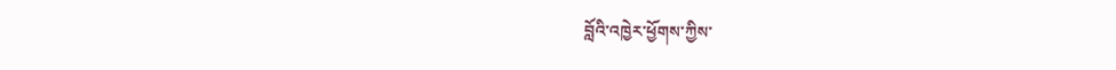བློའི་འཁྱེར་ཕྱོགས་ཀྱིས་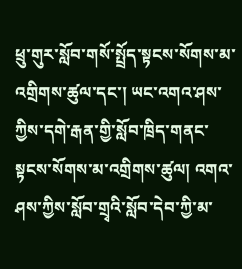ཕྲུ་གུར་སློབ་གསོ་སྤྲོད་སྟངས་སོགས་མ་འགྲིགས་ཚུལ་དང་། ཡང་འགའ་ཤས་ཀྱིས་དགེ་རྒན་གྱི་སློབ་ཁྲིད་གནང་སྟངས་སོགས་མ་འགྲིགས་ཚུལ། འགའ་ཤས་ཀྱིས་སློབ་གྲྭའི་སློབ་དེབ་ཀྱི་མ་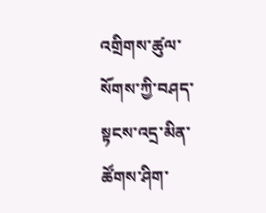འགྲིགས་ཚུལ་སོགས་ཀྱི་བཤད་སྟངས་འདྲ་མིན་ཚོགས་ཤིག་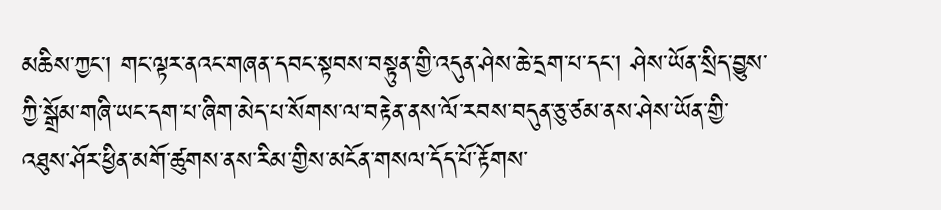མཆིས་ཀྱང་། གང་ལྟར་ནའང་གཞན་དབང་སྟབས་བསྟུན་གྱི་འདུན་ཤེས་ཆེ་དྲག་པ་དང་། ཤེས་ཡོན་སྲིད་བྱུས་ཀྱི་སྒྲོམ་གཞི་ཡང་དག་པ་ཞིག་མེད་པ་སོགས་ལ་བརྟེན་ནས་ལོ་རབས་བདུན་ཅུ་ཙམ་ནས་ཤེས་ཡོན་གྱི་འཐུས་ཤོར་ཕྱིན་མགོ་ཚུགས་ནས་རིམ་གྱིས་མངོན་གསལ་དོད་པོ་རྟོགས་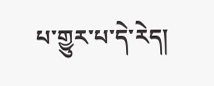པ་གྱུར་པ་དེ་རེད།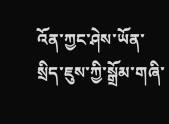འོན་ཀྱང་ཤེས་ཡོན་སྲིད་ཇུས་ཀྱི་སྒྲོམ་གཞི་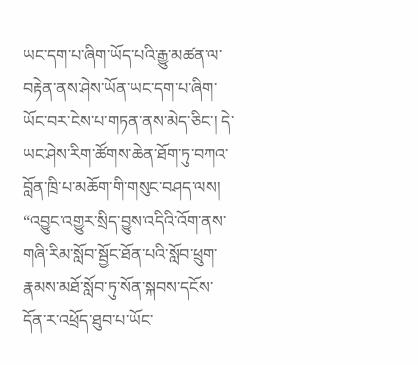ཡང་དག་པ་ཞིག་ཡོད་པའི་རྒྱུ་མཚན་ལ་བརྟེན་ནས་ཤེས་ཡོན་ཡང་དག་པ་ཞིག་ཡོང་བར་ངེས་པ་གཏན་ནས་མེད་ཅིང་། དེ་ཡང་ཤེས་རིག་ཚོགས་ཆེན་ཐོག་ཏུ་བཀའ་བློན་ཁྲི་པ་མཆོག་གི་གསུང་བཤད་ལས། “འབྱུང་འགྱུར་སྲིད་བྱུས་འདིའི་འོག་ནས་གཞི་རིམ་སློབ་སྦྱོང་ཐོན་པའི་སློབ་ཕྲུག་རྣམས་མཐོ་སློབ་ཏུ་སོན་སྐབས་དངོས་དོན་ར་འཕྲོད་ཐུབ་པ་ཡོང་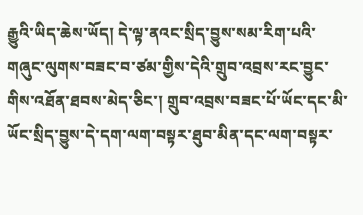རྒྱུའི་ཡིད་ཆེས་ཡོད། དེ་ལྟ་ནའང་སྲིད་བྱུས་སམ་རིག་པའི་གཞུང་ལུགས་བཟང་བ་ཙམ་གྱིས་དེའི་གྲུབ་འབྲས་རང་བྱུང་གིས་འཐོན་ཐབས་མེད་ཅིང་། གྲུབ་འབྲས་བཟང་པོ་ཡོང་དང་མི་ཡོང་སྲིད་བྱུས་དེ་དག་ལག་བསྟར་ཐུབ་མིན་དང་ལག་བསྟར་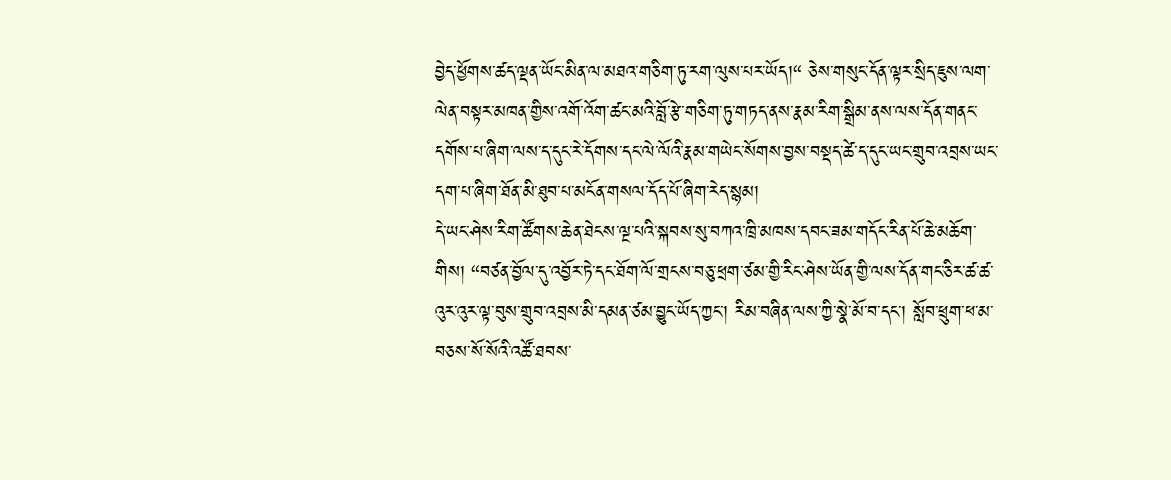བྱེད་ཕྱོགས་ཚད་ལྡན་ཡོང་མིན་ལ་མཐའ་གཅིག་ཏུ་རག་ལུས་པར་ཡོད།“ ཅེས་གསུང་དོན་ལྟར་སྲིད་ཇུས་ལག་ལེན་བསྟར་མཁན་གྱིས་འགོ་འོག་ཚང་མའི་བློ་རྩེ་གཅིག་ཏུ་གཏད་ནས་རྣམ་རིག་སྒྲིམ་ནས་ལས་དོན་གནང་དགོས་པ་ཞིག་ལས་ད་དུང་རེ་དོགས་དང་ལེ་ལོའི་རྣམ་གཡེང་སོགས་བྱས་བསྡད་ཚེ་ད་དུང་ཡང་གྲུབ་འབྲས་ཡང་དག་པ་ཞིག་ཐོན་མི་ཐུབ་པ་མངོན་གསལ་དོད་པོ་ཞིག་རེད་སྙམ།
དེ་ཡང་ཤེས་རིག་ཚོགས་ཆེན་ཐེངས་ལྔ་པའི་སྐབས་སུ་བཀའ་ཁྲི་མཁས་དབང་ཟམ་གདོང་རིན་པོ་ཆེ་མཆོག་གིས། “བཙན་བྱོལ་དུ་འབྱོར་ཏེ་དང་ཐོག་ལོ་གྲངས་བཅུ་ཕྲག་ཙམ་གྱི་རིང་ཤེས་ཡོན་གྱི་ལས་དོན་གང་ཅིར་ཚ་ཚ་འུར་འུར་ལྟ་བུས་གྲུབ་འབྲས་མི་དམན་ཙམ་བྱུང་ཡོད་ཀྱང་། རིམ་བཞིན་ལས་ཀྱི་སྣེ་མོ་བ་དང་། སློབ་ཕྲུག་ཕ་མ་བཅས་སོ་སོའི་འཚོ་ཐབས་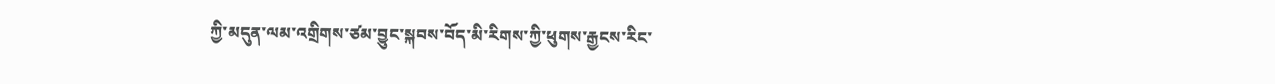ཀྱི་མདུན་ལམ་འགྲིགས་ཙམ་བྱུང་སྐབས་བོད་མི་རིགས་ཀྱི་ཕུགས་རྒྱངས་རིང་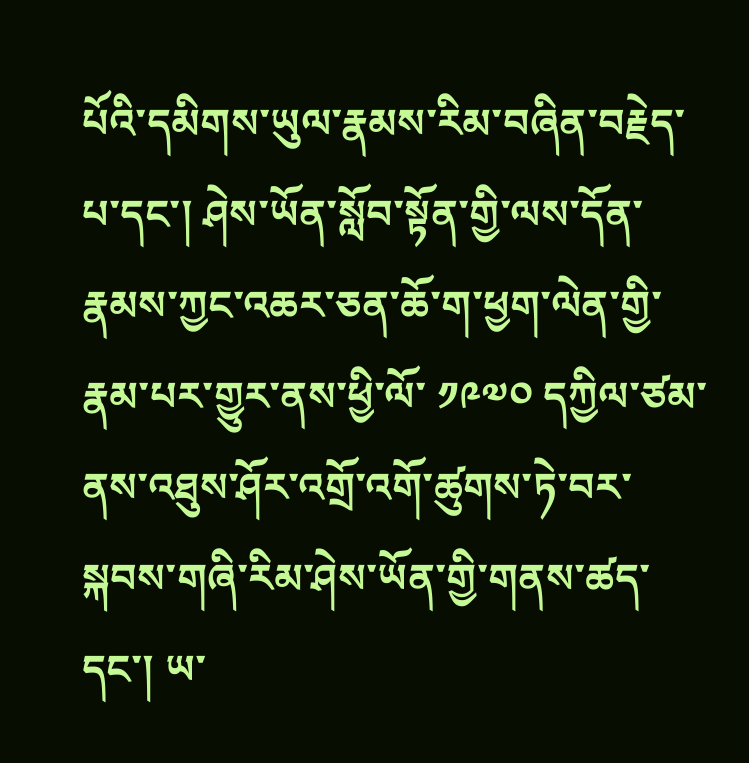པོའི་དམིགས་ཡུལ་རྣམས་རིམ་བཞིན་བརྗེད་པ་དང་། ཤེས་ཡོན་སློབ་སྟོན་གྱི་ལས་དོན་རྣམས་ཀྱང་འཆར་ཅན་ཆོ་ག་ཕྱག་ལེན་གྱི་རྣམ་པར་གྱུར་ནས་ཕྱི་ལོ་ ༡༩༧༠ དཀྱིལ་ཙམ་ནས་འཐུས་ཤོར་འགྲོ་འགོ་ཚུགས་ཏེ་བར་སྐབས་གཞི་རིམ་ཤེས་ཡོན་གྱི་གནས་ཚད་དང་། ཡ་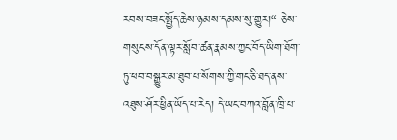རབས་བཟང་སྤྱོད་ཆེས་ཉམས་དམས་སུ་གྱུར།“ ཅེས་གསུངས་དོན་ལྟར་སློབ་ཚན་རྣམས་ཀྱང་བོད་ཡིག་ཐོག་ཏུ་ཕབ་བསྒྱུར་མ་ཐུབ་པ་སོགས་ཀྱི་གང་ཅི་ཐད་ནས་འཐུས་ཤོར་ཕྱིན་ཡོད་པ་རེད། དེ་ཡང་བཀའ་བློན་ཁྲི་པ་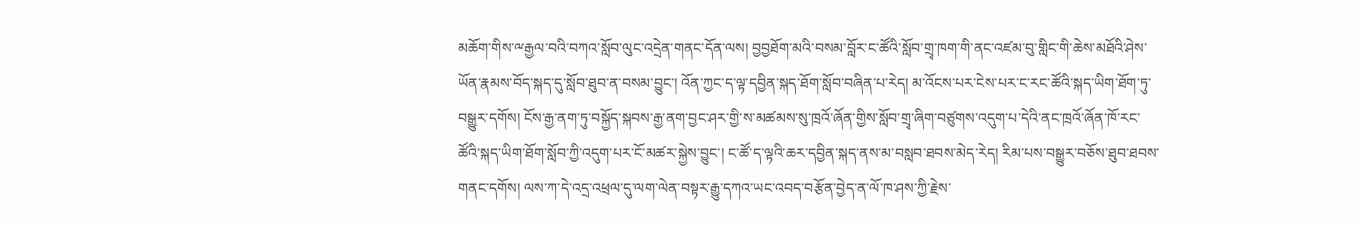མཆོག་གིས་ྋརྒྱལ་བའི་བཀའ་སློབ་ལུང་འདྲེན་གནང་དོན་ལས། བྱབྱཐོག་མའི་བསམ་བློར་ང་ཚོའི་སློབ་གྲྭ་ཁག་གི་ནང་འཛམ་བུ་གླིང་གི་ཆེས་མཐོའི་ཤེས་ཡོན་རྣམས་བོད་སྐད་དུ་སློབ་ཐུབ་ན་བསམ་བྱུང་། འོན་ཀྱང་ད་ལྟ་དབྱིན་སྐད་ཐོག་སློབ་བཞིན་པ་རེད། མ་འོངས་པར་ངེས་པར་ང་རང་ཚོའི་སྐད་ཡིག་ཐོག་ཏུ་བསྒྱུར་དགོས། ངོས་རྒྱ་ནག་ཏུ་བསྐྱོད་སྐབས་རྒྱ་ནག་བྱང་ཤར་གྱི་ས་མཚམས་སུ་ཁྲའོ་ཞོན་གྱིས་སློབ་གྲྭ་ཞིག་བཙུགས་འདུག་པ་དེའི་ནང་ཁྲའོ་ཞོན་ཁོ་རང་ཚོའི་སྐད་ཡིག་ཐོག་སློབ་ཀྱི་འདུག་པར་ངོ་མཚར་སྐྱེས་བྱུང་། ང་ཚོ་ད་ལྟའི་ཆར་དབྱིན་སྐད་ནས་མ་བསླབ་ཐབས་མེད་རེད། རིམ་པས་བསྒྱུར་བཅོས་ཐུབ་ཐབས་གནང་དགོས། ལས་ཀ་དེ་འདྲ་འཕྲལ་དུ་ལག་ལེན་བསྟར་རྒྱུ་དཀའ་ཡང་འབད་བརྩོན་བྱེད་ན་ལོ་ཁ་ཤས་ཀྱི་རྗེས་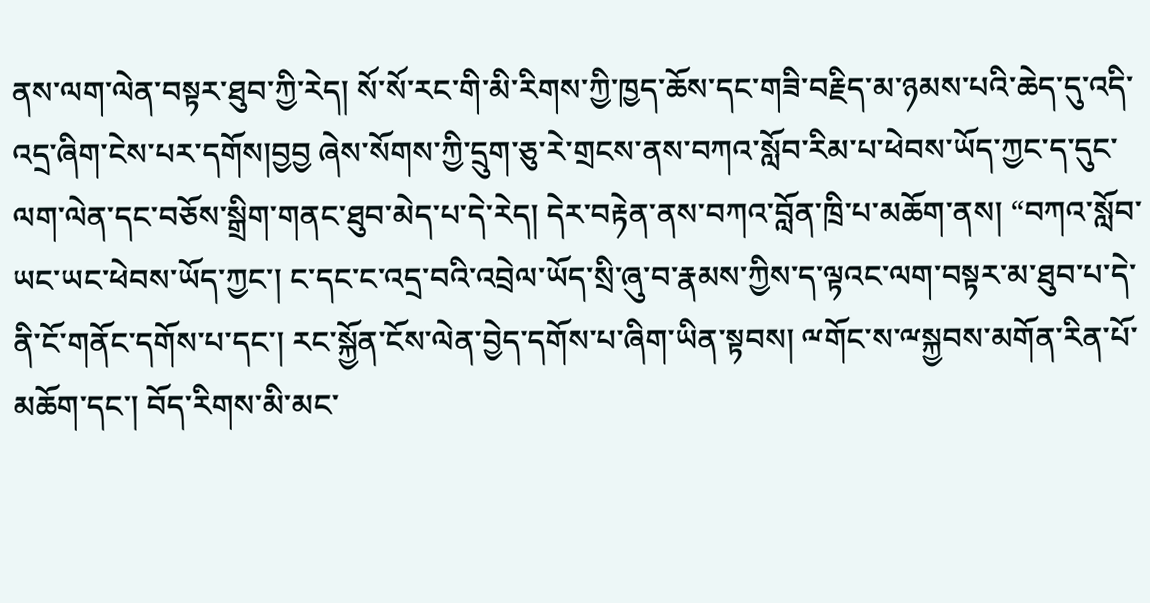ནས་ལག་ལེན་བསྟར་ཐུབ་ཀྱི་རེད། སོ་སོ་རང་གི་མི་རིགས་ཀྱི་ཁྱད་ཆོས་དང་གཟི་བརྗིད་མ་ཉམས་པའི་ཆེད་དུ་འདི་འདྲ་ཞིག་ངེས་པར་དགོས།བྱབྱ ཞེས་སོགས་ཀྱི་དྲུག་ཅུ་རེ་གྲངས་ནས་བཀའ་སློབ་རིམ་པ་ཕེབས་ཡོད་ཀྱང་ད་དུང་ལག་ལེན་དང་བཅོས་སྒྲིག་གནང་ཐུབ་མེད་པ་དེ་རེད། དེར་བརྟེན་ནས་བཀའ་བློན་ཁྲི་པ་མཆོག་ནས། “བཀའ་སློབ་ཡང་ཡང་ཕེབས་ཡོད་ཀྱང་། ང་དང་ང་འདྲ་བའི་འབྲེལ་ཡོད་སྲི་ཞུ་བ་རྣམས་ཀྱིས་ད་ལྟའང་ལག་བསྟར་མ་ཐུབ་པ་དེ་ནི་ངོ་གནོང་དགོས་པ་དང་། རང་སྐྱོན་ངོས་ལེན་བྱེད་དགོས་པ་ཞིག་ཡིན་སྟབས། ྋགོང་ས་ྋསྐྱབས་མགོན་རིན་པོ་མཆོག་དང་། བོད་རིགས་མི་མང་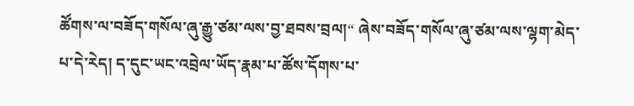ཚོགས་ལ་བཟོད་གསོལ་ཞུ་རྒྱུ་ཙམ་ལས་བྱ་ཐབས་བྲལ།“ ཞེས་བཟོད་གསོལ་ཞུ་ཙམ་ལས་ལྷག་མེད་པ་དེ་རེད། ད་དུང་ཡང་འབྲེལ་ཡོད་རྣམ་པ་ཚོས་དོགས་པ་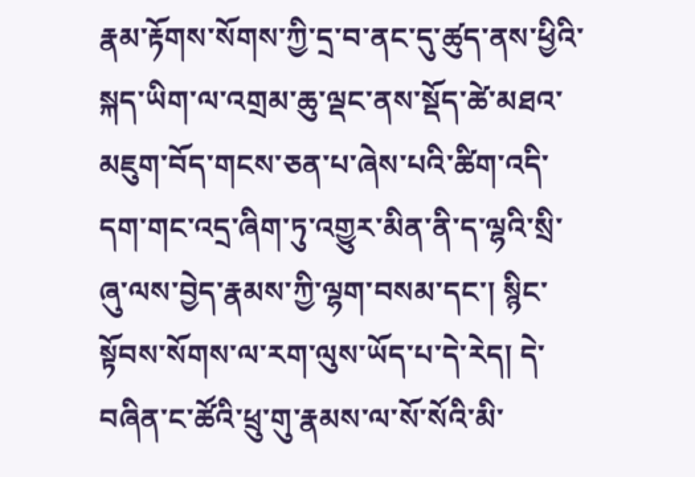རྣམ་རྟོགས་སོགས་ཀྱི་དྲ་བ་ནང་དུ་ཚུད་ནས་ཕྱིའི་སྐད་ཡིག་ལ་འགྲམ་ཆུ་ལྡང་ནས་སྡོད་ཚེ་མཐའ་མཇུག་བོད་གངས་ཅན་པ་ཞེས་པའི་ཚིག་འདི་དག་གང་འདྲ་ཞིག་ཏུ་འགྱུར་མིན་ནི་ད་ལྷའི་སྲི་ཞུ་ལས་བྱེད་རྣམས་ཀྱི་ལྷག་བསམ་དང་། སྙིང་སྟོབས་སོགས་ལ་རག་ལུས་ཡོད་པ་དེ་རེད། དེ་བཞིན་ང་ཚོའི་ཕྲུ་གུ་རྣམས་ལ་སོ་སོའི་མི་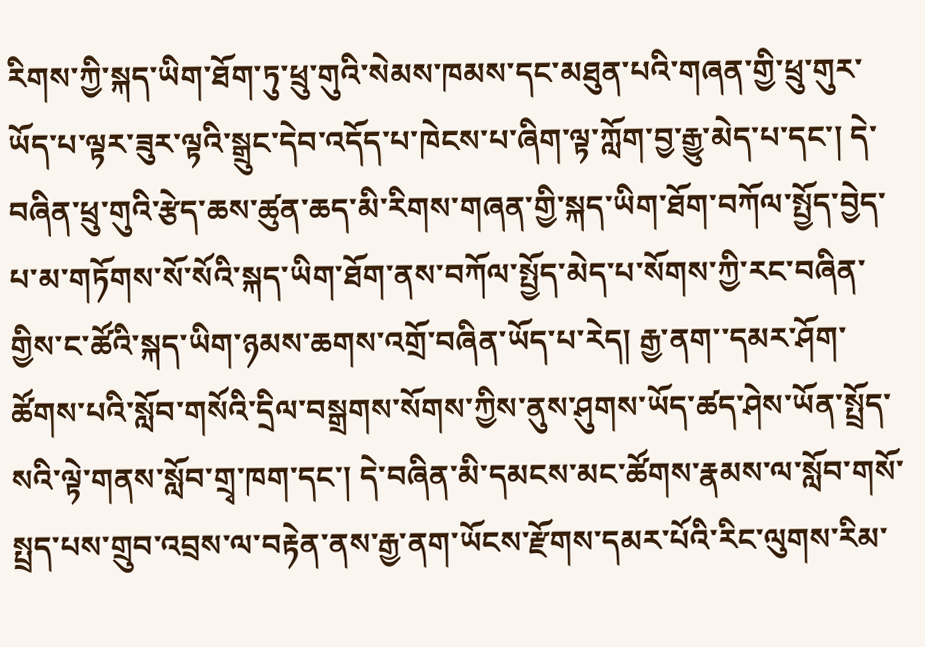རིགས་ཀྱི་སྐད་ཡིག་ཐོག་ཏུ་ཕྲུ་གུའི་སེམས་ཁམས་དང་མཐུན་པའི་གཞན་གྱི་ཕྲུ་གུར་ཡོད་པ་ལྟར་ཟུར་ལྟའི་སྒྲུང་དེབ་འདོད་པ་ཁེངས་པ་ཞིག་ལྟ་ཀློག་བྱ་རྒྱུ་མེད་པ་དང་། དེ་བཞིན་ཕྲུ་གུའི་རྩེད་ཆས་ཚུན་ཆད་མི་རིགས་གཞན་གྱི་སྐད་ཡིག་ཐོག་བཀོལ་སྤྱོད་བྱེད་པ་མ་གཏོགས་སོ་སོའི་སྐད་ཡིག་ཐོག་ནས་བཀོལ་སྤྱོད་མེད་པ་སོགས་ཀྱི་རང་བཞིན་གྱིས་ང་ཚོའི་སྐད་ཡིག་ཉམས་ཆགས་འགྲོ་བཞིན་ཡོད་པ་རེད། རྒྱ་ནག་་དམར་ཤོག་ཚོགས་པའི་སློབ་གསོའི་དྲིལ་བསྒྲགས་སོགས་ཀྱིས་ནུས་ཤུགས་ཡོད་ཚད་ཤེས་ཡོན་སྤྲོད་སའི་ལྟེ་གནས་སློབ་གྲྭ་ཁག་དང་། དེ་བཞིན་མི་དམངས་མང་ཚོགས་རྣམས་ལ་སློབ་གསོ་སྤྲད་པས་གྲུབ་འབྲས་ལ་བརྟེན་ནས་རྒྱ་ནག་ཡོངས་རྫོགས་དམར་པོའི་རིང་ལུགས་རིམ་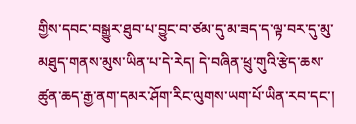གྱིས་དབང་བསྒྱུར་ཐུབ་པ་བྱུང་བ་ཙམ་དུ་མ་ཟད་ད་ལྟ་བར་དུ་མུ་མཐུད་གནས་མུས་ཡིན་པ་དེ་རེད། དེ་བཞིན་ཕྲུ་གུའི་རྩེད་ཆས་ཚུན་ཆད་རྒྱ་ནག་དམར་ཤོག་རིང་ལུགས་ཡག་པོ་ཡིན་རབ་དང་།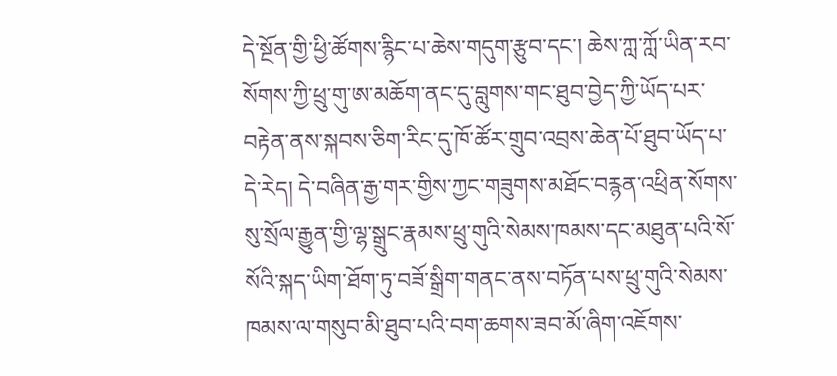དེ་སྔོན་གྱི་ཕྱི་ཚོགས་རྙིང་པ་ཆེས་གདུག་རྩུབ་དང་། ཆེས་ཀླ་ཀློ་ཡིན་རབ་སོགས་ཀྱི་ཕྲུ་གུ་ཨ་མཆོག་ནང་དུ་བླུགས་གང་ཐུབ་བྱེད་ཀྱི་ཡོད་པར་བརྟེན་ནས་སྐབས་ཅིག་རིང་དུ་ཁོ་ཚོར་གྲུབ་འབྲས་ཆེན་པོ་ཐུབ་ཡོད་པ་དེ་རེད། དེ་བཞིན་རྒྱ་གར་གྱིས་ཀྱང་གཟུགས་མཐོང་བརྙན་འཕྲིན་སོགས་སུ་སྲོལ་རྒྱུན་གྱི་ལྷ་སྒྲུང་རྣམས་ཕྲུ་གུའི་སེམས་ཁམས་དང་མཐུན་པའི་སོ་སོའི་སྐད་ཡིག་ཐོག་ཏུ་བཟོ་སྒྲིག་གནང་ནས་བཏོན་པས་ཕྲུ་གུའི་སེམས་ཁམས་ལ་གསུབ་མི་ཐུབ་པའི་བག་ཆགས་ཟབ་མོ་ཞིག་འཇོགས་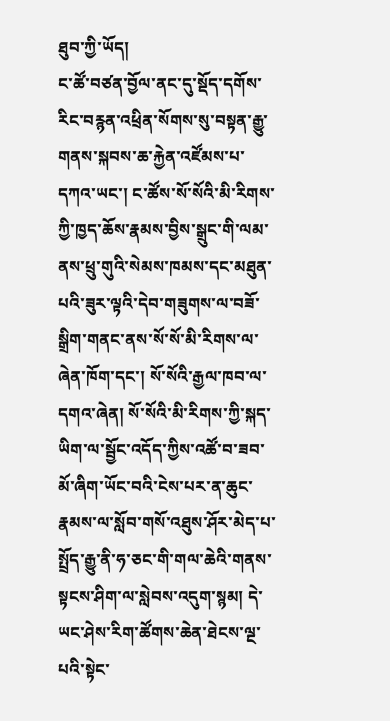ཐུབ་ཀྱི་ཡོད།
ང་ཚོ་བཙན་བྱོལ་ནང་དུ་སྡོད་དགོས་རིང་བརྙན་འཕྲིན་སོགས་སུ་བསྟན་རྒྱུ་གནས་སྐབས་ཆ་རྐྱེན་འཛོམས་པ་དཀའ་ཡང་། ང་ཚོས་སོ་སོའི་མི་རིགས་ཀྱི་ཁྱད་ཆོས་རྣམས་བྱིས་སྒྲུང་གི་ལམ་ནས་ཕྲུ་གུའི་སེམས་ཁམས་དང་མཐུན་པའི་ཟུར་ལྟའི་དེབ་གཟུགས་ལ་བཟོ་སྒྲིག་གནང་ནས་སོ་སོ་མི་རིགས་ལ་ཞེན་ཁོག་དང་། སོ་སོའི་རྒྱལ་ཁབ་ལ་དགའ་ཞེན། སོ་སོའི་མི་རིགས་ཀྱི་སྐད་ཡིག་ལ་སྦྱོང་འདོད་ཀྱིས་འཚོ་བ་ཟབ་མོ་ཞིག་ཡོང་བའི་ངེས་པར་ན་ཆུང་རྣམས་ལ་སློབ་གསོ་འཐུས་ཤོར་མེད་པ་སྤྲོད་རྒྱུ་ནི་ཧ་ཅང་གི་གལ་ཆེའི་གནས་སྟངས་ཤིག་ལ་སླེབས་འདུག་སྙམ། དེ་ཡང་ཤེས་རིག་ཚོགས་ཆེན་ཐེངས་ལྔ་པའི་སྟེང་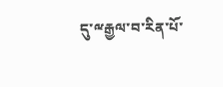དུ་ྋརྒྱལ་བ་རིན་པོ་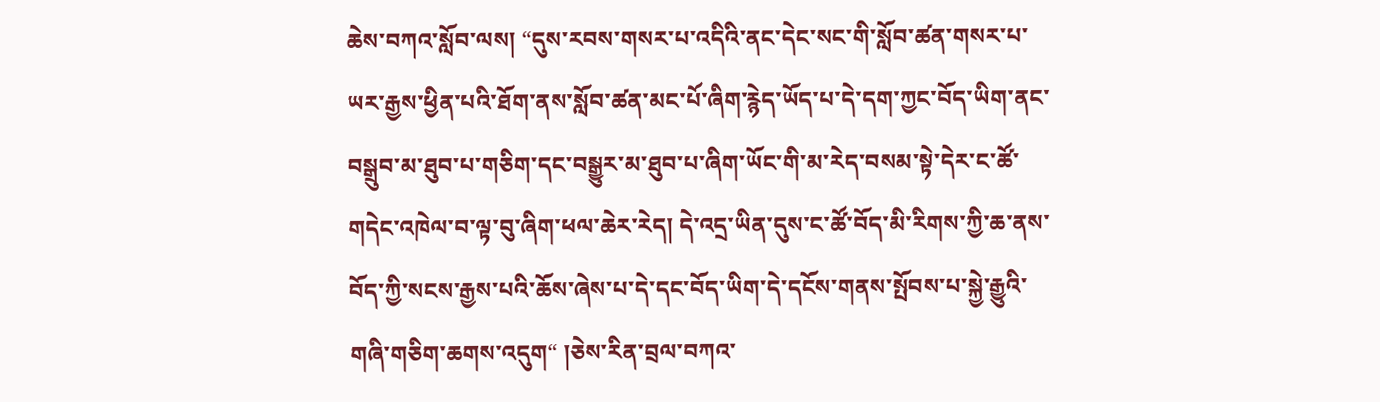ཆེས་བཀའ་སློབ་ལས། “དུས་རབས་གསར་པ་འདིའི་ནང་དེང་སང་གི་སློབ་ཚན་གསར་པ་ཡར་རྒྱས་ཕྱིན་པའི་ཐོག་ནས་སློབ་ཚན་མང་པོ་ཞིག་རྙེད་ཡོད་པ་དེ་དག་ཀྱང་བོད་ཡིག་ནང་བསྒྲུབ་མ་ཐུབ་པ་གཅིག་དང་བསྒྱུར་མ་ཐུབ་པ་ཞིག་ཡོང་གི་མ་རེད་བསམ་སྟེ་དེར་ང་ཚོ་གདེང་འཁེལ་བ་ལྟ་བུ་ཞིག་ཕལ་ཆེར་རེད། དེ་འདྲ་ཡིན་དུས་ང་ཚོ་བོད་མི་རིགས་ཀྱི་ཆ་ནས་བོད་ཀྱི་སངས་རྒྱས་པའི་ཆོས་ཞེས་པ་དེ་དང་བོད་ཡིག་དེ་དངོས་གནས་སྤོབས་པ་སྐྱེ་རྒྱུའི་གཞི་གཅིག་ཆགས་འདུག“ །ཅེས་རིན་བྲལ་བཀའ་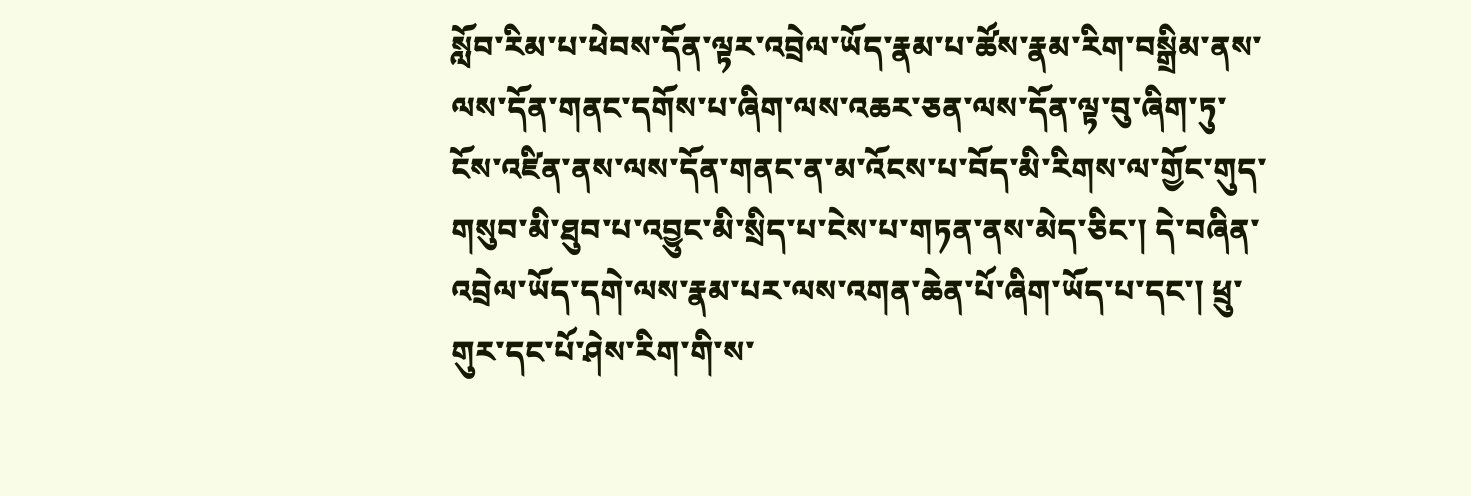སློབ་རིམ་པ་ཕེབས་དོན་ལྟར་འབྲེལ་ཡོད་རྣམ་པ་ཚོས་རྣམ་རིག་བསྒྲིམ་ནས་ལས་དོན་གནང་དགོས་པ་ཞིག་ལས་འཆར་ཅན་ལས་དོན་ལྟ་བུ་ཞིག་ཏུ་ངོས་འཛིན་ནས་ལས་དོན་གནང་ན་མ་འོངས་པ་བོད་མི་རིགས་ལ་གྱོང་གུད་གསུབ་མི་ཐུབ་པ་འབྱུང་མི་སྲིད་པ་ངེས་པ་གཏན་ནས་མེད་ཅིང་། དེ་བཞིན་འབྲེལ་ཡོད་དགེ་ལས་རྣམ་པར་ལས་འགན་ཆེན་པོ་ཞིག་ཡོད་པ་དང་། ཕྲུ་གུར་དང་པོ་ཤེས་རིག་གི་ས་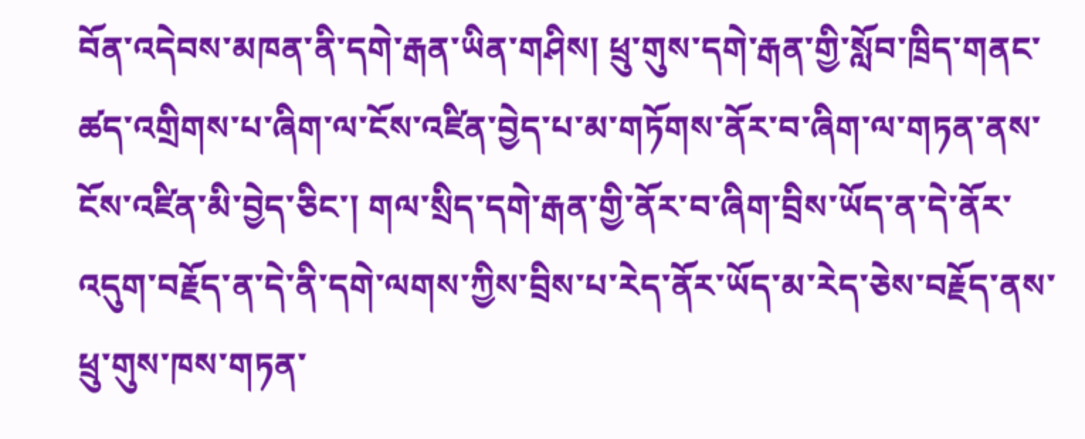བོན་འདེབས་མཁན་ནི་དགེ་རྒན་ཡིན་གཤིས། ཕྲུ་གུས་དགེ་རྒན་གྱི་སློབ་ཁྲིད་གནང་ཚད་འགྲིགས་པ་ཞིག་ལ་ངོས་འཛིན་བྱེད་པ་མ་གཏོགས་ནོར་བ་ཞིག་ལ་གཏན་ནས་ངོས་འཛིན་མི་བྱེད་ཅིང་། གལ་སྲིད་དགེ་རྒན་གྱི་ནོར་བ་ཞིག་བྲིས་ཡོད་ན་དེ་ནོར་འདུག་བརྗོད་ན་དེ་ནི་དགེ་ལགས་ཀྱིས་བྲིས་པ་རེད་ནོར་ཡོད་མ་རེད་ཅེས་བརྗོད་ནས་ཕྲུ་གུས་ཁས་གཏན་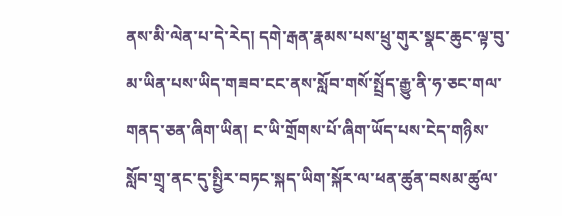ནས་མི་ལེན་པ་དེ་རེད། དགེ་རྒན་རྣམས་པས་ཕྲུ་གུར་སྣང་ཆུང་ལྟ་བུ་མ་ཡིན་པས་ཡིད་གཟབ་ངང་ནས་སློབ་གསོ་སྤྲོད་རྒྱུ་ནི་ཧ་ཅང་གལ་གནད་ཅན་ཞིག་ཡིན། ང་ཡི་གྲོགས་པོ་ཞིག་ཡོད་པས་ངེད་གཉིས་སློབ་གྲྭ་ནང་དུ་སྤྱིར་བཏང་སྐད་ཡིག་སྐོར་ལ་ཕན་ཚུན་བསམ་ཚུལ་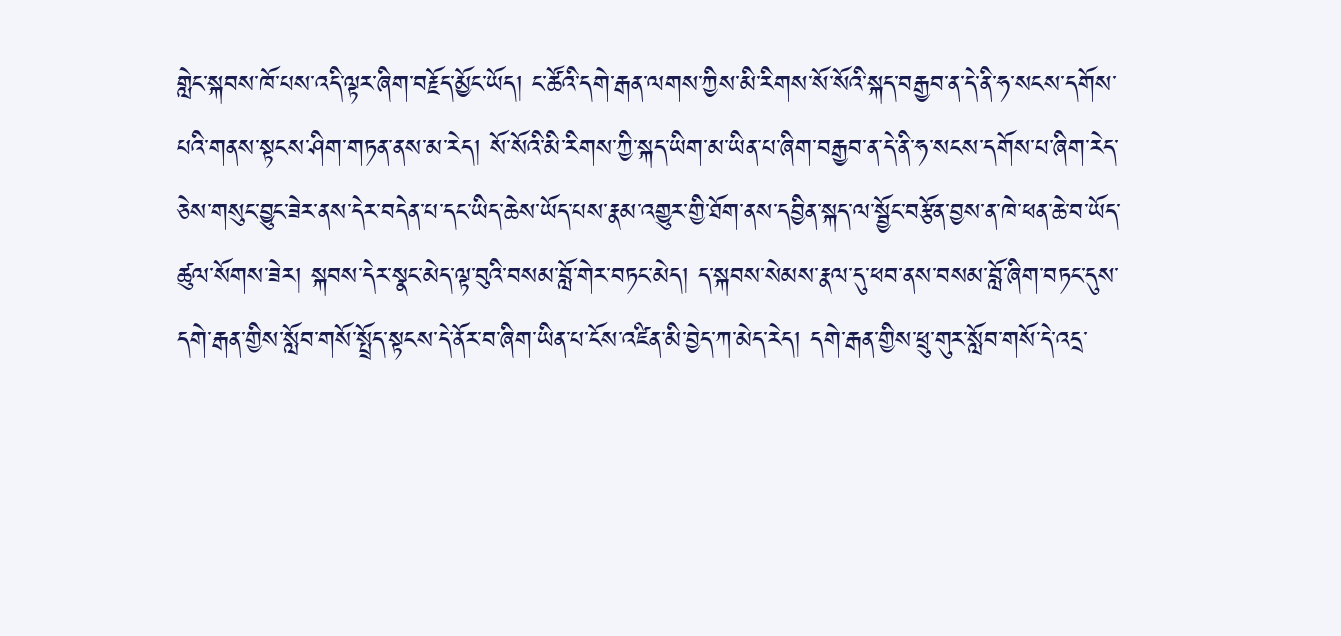གླེང་སྐབས་ཁོ་པས་འདི་ལྟར་ཞིག་བརྗོད་མྱོང་ཡོད། ང་ཚོའི་དགེ་རྒན་ལགས་ཀྱིས་མི་རིགས་སོ་སོའི་སྐད་བརྒྱབ་ན་དེ་ནི་ཧ་སངས་དགོས་པའི་གནས་སྟངས་ཤིག་གཏན་ནས་མ་རེད། སོ་སོའི་མི་རིགས་ཀྱི་སྐད་ཡིག་མ་ཡིན་པ་ཞིག་བརྒྱབ་ན་དེ་ནི་ཧ་སངས་དགོས་པ་ཞིག་རེད་ཅེས་གསུང་བྱུང་ཟེར་ནས་དེར་བདེན་པ་དང་ཡིད་ཆེས་ཡོད་པས་རྣམ་འགྱུར་གྱི་ཐོག་ནས་དབྱིན་སྐད་ལ་སྦྱོང་བརྩོན་བྱས་ན་ཁེ་ཕན་ཆེ་བ་ཡོད་ཚུལ་སོགས་ཟེར། སྐབས་དེར་སྣང་མེད་ལྟ་བུའི་བསམ་བློ་གེར་བཏང་མེད། ད་སྐབས་སེམས་རྣལ་དུ་ཕབ་ནས་བསམ་བློ་ཞིག་བཏང་དུས་དགེ་རྒན་གྱིས་སློབ་གསོ་སྤྲོད་སྟངས་དེ་ནོར་བ་ཞིག་ཡིན་པ་ངོས་འཛིན་མི་བྱེད་ཀ་མེད་རེད། དགེ་རྒན་གྱིས་ཕྲུ་གུར་སློབ་གསོ་དེ་འདྲ་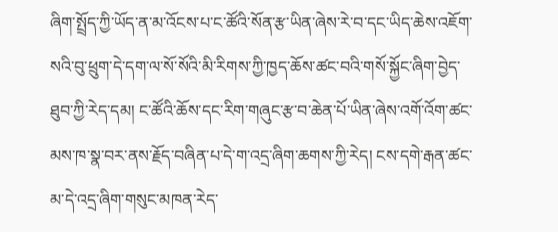ཞིག་སྤྲོད་ཀྱི་ཡོད་ན་མ་འོངས་པ་ང་ཚོའི་སོན་རྩ་ཡིན་ཞེས་རེ་བ་དང་ཡིད་ཆེས་འཇོག་སའི་བུ་ཕྲུག་དེ་དག་ལ་སོ་སོའི་མི་རིགས་ཀྱི་ཁྱད་ཆོས་ཚང་བའི་གསོ་སྐྱོང་ཞིག་བྱེད་ཐུབ་ཀྱི་རེད་དམ། ང་ཚོའི་ཆོས་དང་རིག་གཞུང་རྩ་བ་ཆེན་པོ་ཡིན་ཞེས་འགོ་འོག་ཚང་མས་ཁ་སྣ་བར་ནས་རྗོད་བཞིན་པ་དེ་ག་འདྲ་ཞིག་ཆགས་ཀྱི་རེད། ངས་དགེ་རྒན་ཚང་མ་དེ་འདྲ་ཞིག་གསུང་མཁན་རེད་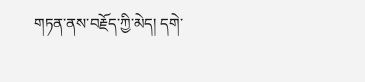གཏན་ནས་བརྗོད་ཀྱི་མེད། དགེ་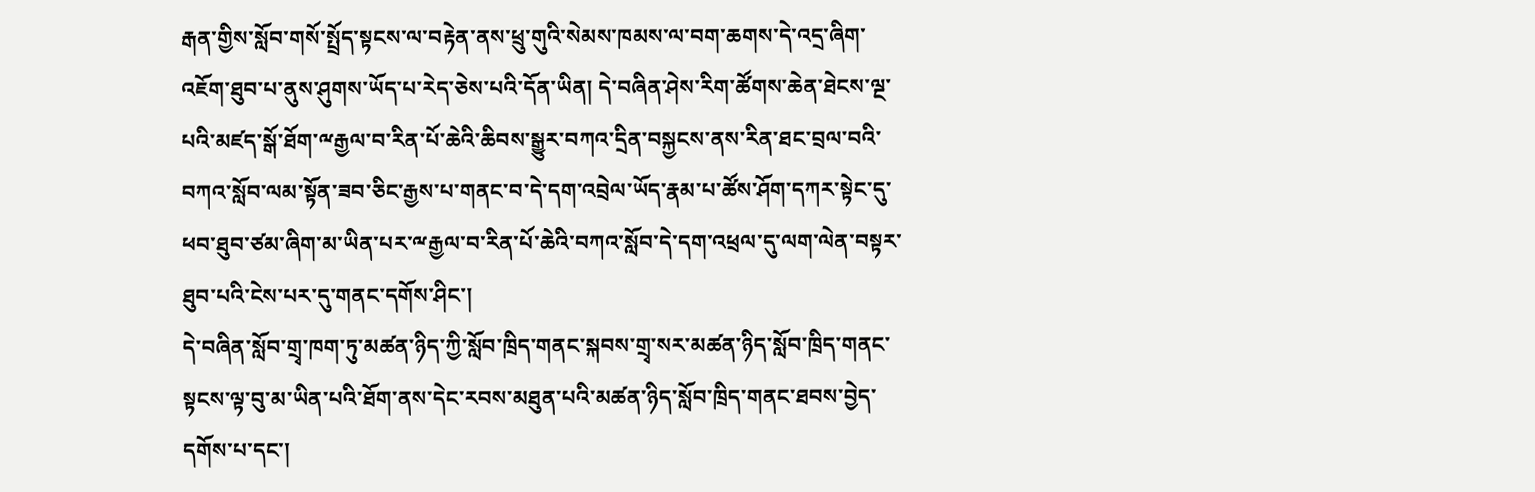རྒན་གྱིས་སློབ་གསོ་སྤྲོད་སྟངས་ལ་བརྟེན་ནས་ཕྲུ་གུའི་སེམས་ཁམས་ལ་བག་ཆགས་དེ་འདྲ་ཞིག་འཇོག་ཐུབ་པ་ནུས་ཤུགས་ཡོད་པ་རེད་ཅེས་པའི་དོན་ཡིན། དེ་བཞིན་ཤེས་རིག་ཚོགས་ཆེན་ཐེངས་ལྔ་པའི་མཛད་སྒོ་ཐོག་ྋརྒྱལ་བ་རིན་པོ་ཆེའི་ཆིབས་སྒྱུར་བཀའ་དྲིན་བསྐྱངས་ནས་རིན་ཐང་བྲལ་བའི་བཀའ་སློབ་ལམ་སྟོན་ཟབ་ཅིང་རྒྱས་པ་གནང་བ་དེ་དག་འབྲེལ་ཡོད་རྣམ་པ་ཚོས་ཤོག་དཀར་སྟེང་དུ་ཕབ་ཐུབ་ཙམ་ཞིག་མ་ཡིན་པར་ྋརྒྱལ་བ་རིན་པོ་ཆེའི་བཀའ་སློབ་དེ་དག་འཕྲལ་དུ་ལག་ལེན་བསྟར་ཐུབ་པའི་ངེས་པར་དུ་གནང་དགོས་ཤིང་།
དེ་བཞིན་སློབ་གྲྭ་ཁག་ཏུ་མཚན་ཉིད་ཀྱི་སློབ་ཁྲིད་གནང་སྐབས་གྲྭ་སར་མཚན་ཉིད་སློབ་ཁྲིད་གནང་སྟངས་ལྟ་བུ་མ་ཡིན་པའི་ཐོག་ནས་དེང་རབས་མཐུན་པའི་མཚན་ཉིད་སློབ་ཁྲིད་གནང་ཐབས་བྱེད་དགོས་པ་དང་།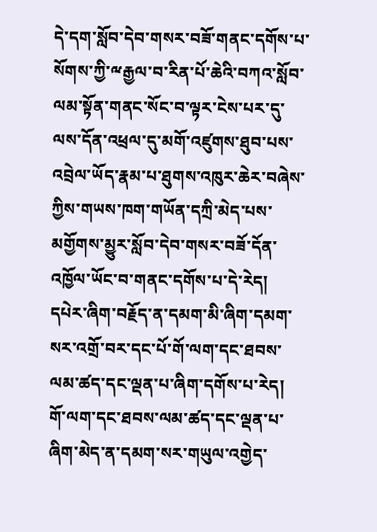དེ་དག་སློབ་དེབ་གསར་བཟོ་གནང་དགོས་པ་སོགས་ཀྱི་ྋརྒྱལ་བ་རིན་པོ་ཆེའི་བཀའ་སློབ་ལམ་སྟོན་གནང་སོང་བ་ལྟར་ངེས་པར་དུ་ལས་དོན་འཕྲལ་དུ་མགོ་འཛུགས་ཐུབ་པས་འབྲེལ་ཡོད་རྣམ་པ་ཐུགས་འཁུར་ཆེར་བཞེས་ཀྱིས་གཡས་ཁག་གཡོན་དཀྲི་མེད་པས་མགྱོགས་མྱུར་སློབ་དེབ་གསར་བཟོ་དོན་འཁྱོལ་ཡོང་བ་གནང་དགོས་པ་དེ་རེད། དཔེར་ཞིག་བརྗོད་ན་དམག་མི་ཞིག་དམག་སར་འགྲོ་བར་དང་པོ་གོ་ལག་དང་ཐབས་ལམ་ཚད་དང་ལྡན་པ་ཞིག་དགོས་པ་རེད། གོ་ལག་དང་ཐབས་ལམ་ཚད་དང་ལྡན་པ་ཞིག་མེད་ན་དམག་སར་གཡུལ་འགྱེད་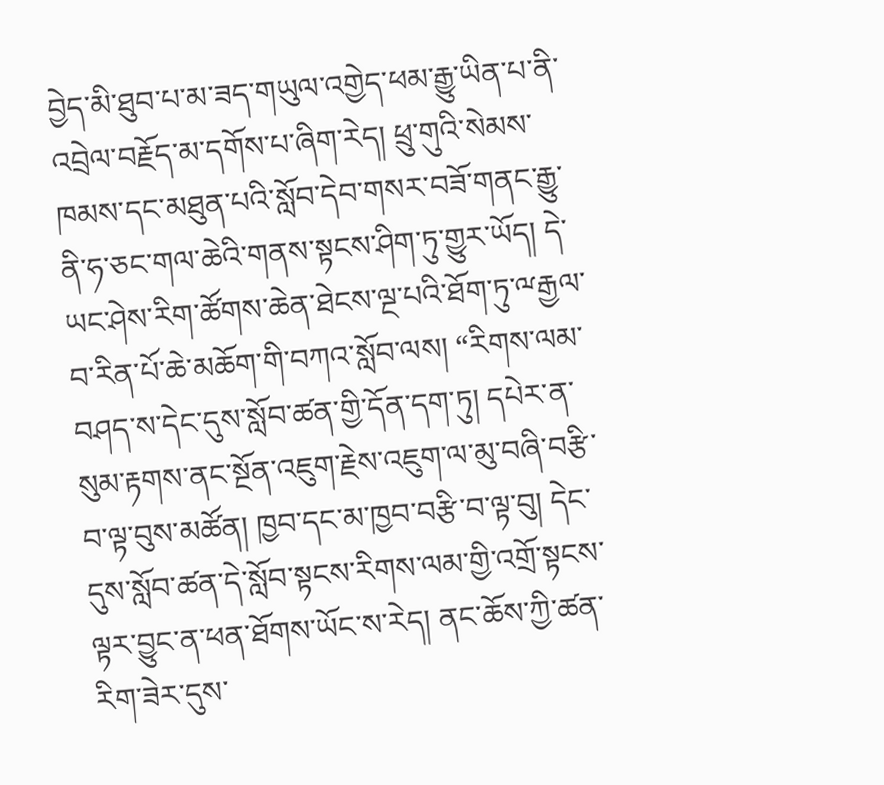བྱེད་མི་ཐུབ་པ་མ་ཟད་གཡུལ་འགྱེད་ཕམ་རྒྱུ་ཡིན་པ་ནི་འབྲེལ་བརྗོད་མ་དགོས་པ་ཞིག་རེད། ཕྲུ་གུའི་སེམས་ཁམས་དང་མཐུན་པའི་སློབ་དེབ་གསར་བཟོ་གནང་རྒྱུ་ནི་ཧ་ཅང་གལ་ཆེའི་གནས་སྟངས་ཤིག་ཏུ་གྱུར་ཡོད། དེ་ཡང་ཤེས་རིག་ཚོགས་ཆེན་ཐེངས་ལྔ་པའི་ཐོག་ཏུ་ྋརྒྱལ་བ་རིན་པོ་ཆེ་མཆོག་གི་བཀའ་སློབ་ལས། “རིགས་ལམ་བཤད་ས་དེང་དུས་སློབ་ཚན་གྱི་དོན་དག་ཏུ། དཔེར་ན་སུམ་རྟགས་ནང་སྔོན་འཇུག་རྗེས་འཇུག་ལ་མུ་བཞི་བརྩི་བ་ལྟ་བུས་མཚོན། ཁྱབ་དང་མ་ཁྱབ་བརྩི་བ་ལྟ་བུ། དེང་དུས་སློབ་ཚན་དེ་སློབ་སྟངས་རིགས་ལམ་གྱི་འགྲོ་སྟངས་ལྟར་བྱུང་ན་ཕན་ཐོགས་ཡོང་ས་རེད། ནང་ཆོས་ཀྱི་ཚན་རིག་ཟེར་དུས་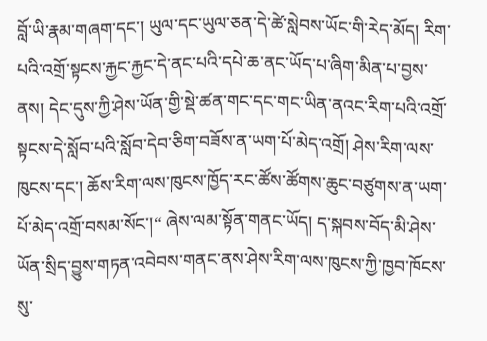བློ་ཡི་རྣམ་གཞག་དང་། ཡུལ་དང་ཡུལ་ཅན་དེ་ཚེ་སླེབས་ཡོང་གི་རེད་མོད། རིག་པའི་འགྲོ་སྟངས་རྐྱང་རྐྱང་དེ་ནང་པའི་དཔེ་ཆ་ནང་ཡོད་པ་ཞིག་མིན་པ་བྱས་ནས། དེང་དུས་ཀྱི་ཤེས་ཡོན་གྱི་སྡེ་ཚན་གང་དང་གང་ཡིན་ནའང་རིག་པའི་འགྲོ་སྟངས་དེ་སློབ་པའི་སློབ་དེབ་ཅིག་བཟོས་ན་ཡག་པོ་མེད་འགྲོ། ཤེས་རིག་ལས་ཁུངས་དང་། ཆོས་རིག་ལས་ཁུངས་ཁྱོད་རང་ཚོས་ཚོགས་ཆུང་བཙུགས་ན་ཡག་པོ་མེད་འགྲོ་བསམ་སོང་།“ ཞེས་ལམ་སྟོན་གནང་ཡོད། ད་སྐབས་བོད་མི་ཤེས་ཡོན་སྲིད་བྱུས་གཏན་འབེབས་གནང་ནས་ཤེས་རིག་ལས་ཁུངས་ཀྱི་ཁྱབ་ཁོངས་སུ་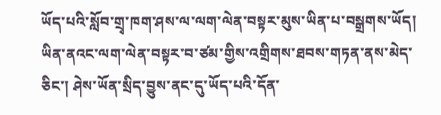ཡོད་པའི་སློབ་གྲྭ་ཁག་ཤས་ལ་ལག་ལེན་བསྟར་མུས་ཡིན་པ་བསྒྲགས་ཡོད། ཡིན་ནའང་ལག་ལེན་བསྟར་བ་ཙམ་གྱིས་འགྲིགས་ཐབས་གཏན་ནས་མེད་ཅིང་། ཤེས་ཡོན་སྲིད་བྱུས་ནང་དུ་ཡོད་པའི་དོན་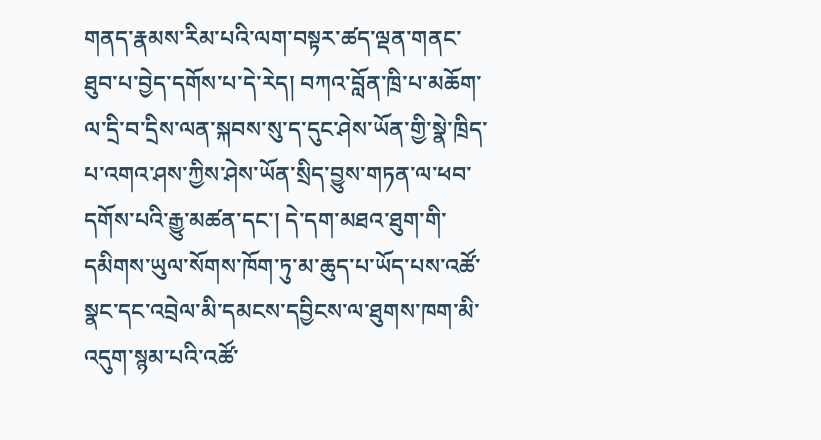གནད་རྣམས་རིམ་པའི་ལག་བསྟར་ཚད་ལྡན་གནང་ཐུབ་པ་བྱེད་དགོས་པ་དེ་རེད། བཀའ་བློན་ཁྲི་པ་མཆོག་ལ་དྲི་བ་དྲིས་ལན་སྐབས་སུ་ད་དུང་ཤེས་ཡོན་གྱི་སྣེ་ཁྲིད་པ་འགའ་ཤས་ཀྱིས་ཤེས་ཡོན་སྲིད་བྱུས་གཏན་ལ་ཕབ་དགོས་པའི་རྒྱུ་མཚན་དང་། དེ་དག་མཐའ་ཐུག་གི་དམིགས་ཡུལ་སོགས་ཁོག་ཏུ་མ་ཆུད་པ་ཡོད་པས་འཚོ་སྣང་དང་འབྲེལ་མི་དམངས་དབྱིངས་ལ་ཐུགས་ཁག་མི་འདུག་སྙམ་པའི་འཚོ་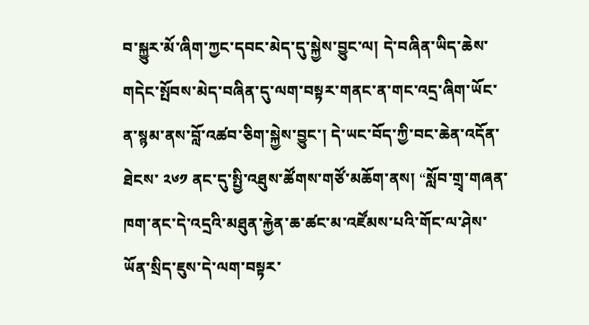བ་སྐྱུར་མོ་ཞིག་ཀྱང་དབང་མེད་དུ་སྐྱེས་བྱུང་ལ། དེ་བཞིན་ཡིད་ཆེས་གདེང་སྤོབས་མེད་བཞིན་དུ་ལག་བསྟར་གནང་ན་གང་འདྲ་ཞིག་ཡོང་ན་སྙམ་ནས་བློ་འཚབ་ཅིག་སྐྱེས་བྱུང་། དེ་ཡང་བོད་ཀྱི་བང་ཆེན་འདོན་ཐེངས་ ༢༦༡ ནང་དུ་སྤྱི་འཐུས་ཚོགས་གཙོ་མཆོག་ནས། “སློབ་གྲྭ་གཞན་ཁག་ནང་དེ་འདྲའི་མཐུན་རྐྱེན་ཆ་ཚང་མ་འཛོམས་པའི་གོང་ལ་ཤེས་ཡོན་སྲིད་ཇུས་དེ་ལག་བསྟར་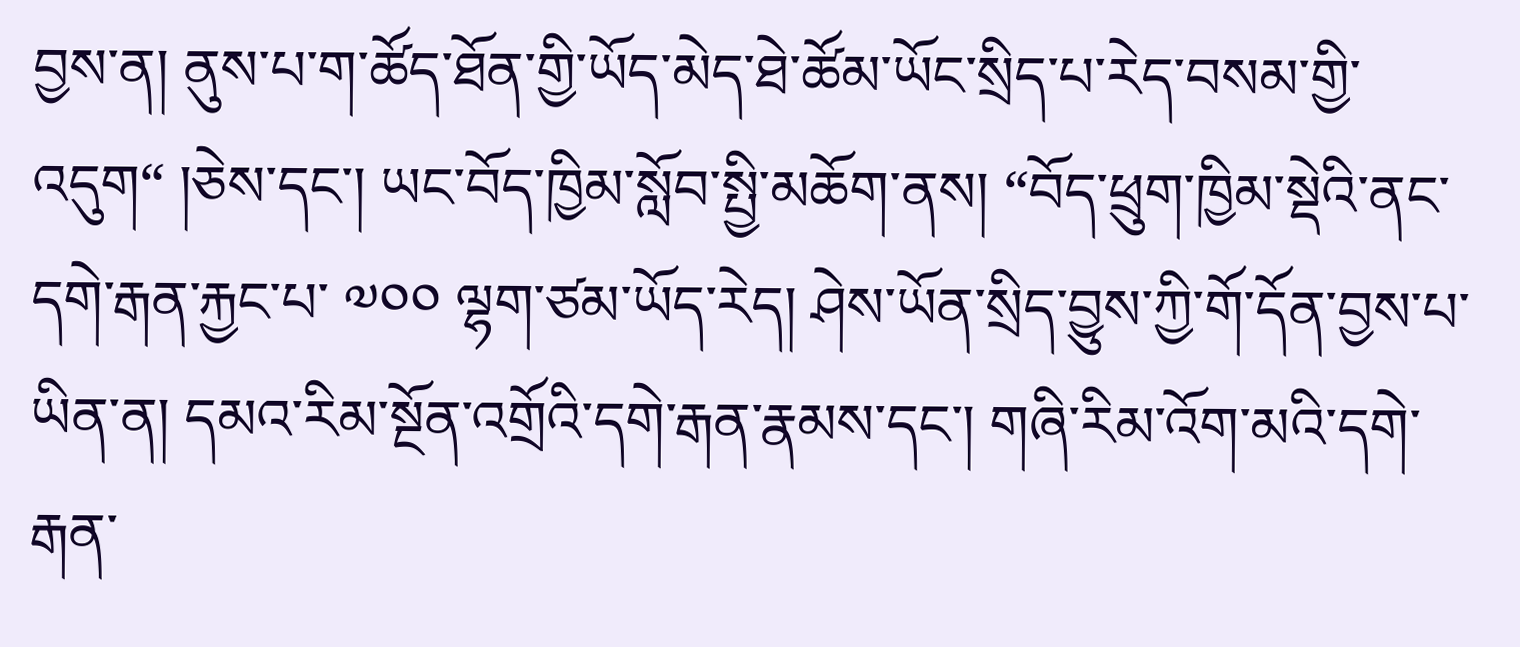བྱས་ན། ནུས་པ་ག་ཚོད་ཐོན་གྱི་ཡོད་མེད་ཐེ་ཚོམ་ཡོང་སྲིད་པ་རེད་བསམ་གྱི་འདུག“ །ཅེས་དང་། ཡང་བོད་ཁྱིམ་སློབ་སྤྱི་མཆོག་ནས། “བོད་ཕྲུག་ཁྱིམ་སྡེའི་ནང་དགེ་རྒན་རྐྱང་པ་ ༧༠༠ ལྷག་ཙམ་ཡོད་རེད། ཤེས་ཡོན་སྲིད་བྱུས་ཀྱི་གོ་དོན་བྱས་པ་ཡིན་ན། དམའ་རིམ་སྔོན་འགྲོའི་དགེ་རྒན་རྣམས་དང་། གཞི་རིམ་འོག་མའི་དགེ་རྒན་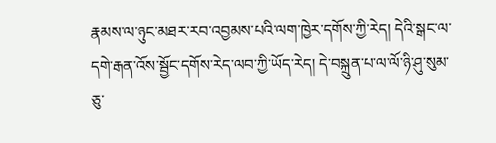རྣམས་ལ་ཉུང་མཐར་རབ་འབྱམས་པའི་ལག་ཁྱེར་དགོས་ཀྱི་རེད། དེའི་སྒང་ལ་དགེ་རྒན་འོས་སྦྱོང་དགོས་རེད་ལབ་ཀྱི་ཡོད་རེད། དེ་བསྐྲུན་པ་ལ་ལོ་ཉི་ཤུ་སུམ་ཅུ་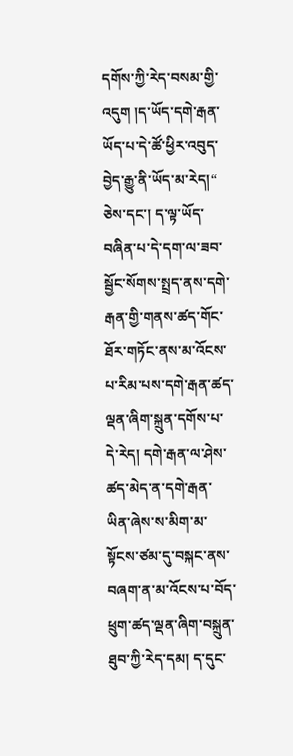དགོས་ཀྱི་རེད་བསམ་གྱི་འདུག །ད་ཡོད་དགེ་རྒན་ཡོད་པ་དེ་ཚོ་ཕྱིར་འབུད་བྱེད་རྒྱུ་ནི་ཡོད་མ་རེད།“ ཅེས་དང་། ད་ལྟ་ཡོད་བཞིན་པ་དེ་དག་ལ་ཟབ་སྦྱོང་སོགས་སྤྲད་ནས་དགེ་རྒན་གྱི་གནས་ཚད་གོང་ཐོར་གཏོང་ནས་མ་འོངས་པ་རིམ་པས་དགེ་རྒན་ཚད་ལྡན་ཞིག་སྐྲུན་དགོས་པ་དེ་རེད། དགེ་རྒན་ལ་ཤེས་ཚད་མེད་ན་དགེ་རྒན་ཡིན་ཞེས་ས་མིག་མ་སྟོངས་ཙམ་དུ་བསྐང་ནས་བཞག་ན་མ་འོངས་པ་བོད་ཕྲུག་ཚད་ལྡན་ཞིག་བསྐྲུན་ཐུབ་ཀྱི་རེད་དམ། ད་དུང་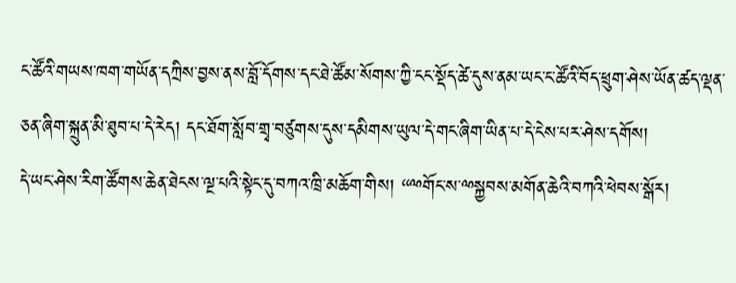ང་ཚོའི་གཡས་ཁག་གཡོན་དཀྲིས་བྱས་ནས་བློ་དོགས་དང་ཐེ་ཚོམ་སོགས་ཀྱི་ངང་སྡོད་ཚེ་དུས་ནམ་ཡང་ང་ཚོའི་བོད་ཕྲུག་ཤེས་ཡོན་ཚད་ལྡན་ཅན་ཞིག་སྐྲུན་མི་ཐུབ་པ་དེ་རེད། དང་ཐོག་སློབ་གྲྭ་བཙུགས་དུས་དམིགས་ཡུལ་དེ་གང་ཞིག་ཡིན་པ་དེ་ངེས་པར་ཤེས་དགོས།
དེ་ཡང་ཤེས་རིག་ཚོགས་ཆེན་ཐེངས་ལྔ་པའི་སྟེང་དུ་བཀའ་ཁྲི་མཆོག་གིས། “ྋགོང་ས་ྋསྐྱབས་མགོན་ཆེའི་བཀའི་ཕེབས་སྒོར།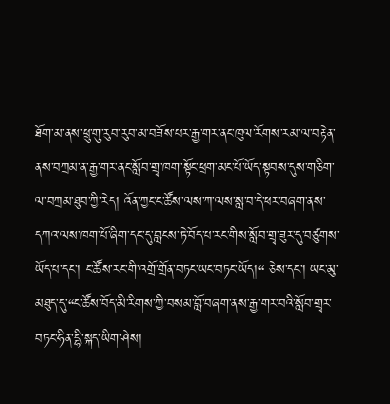ཐོག་མ་ནས་ཕྲུ་གུ་རུབ་རུབ་མ་བཟོས་པར་རྒྱ་གར་ནང་ཁུལ་རོགས་རམ་ལ་བརྟེན་ནས་བཀྲམ་ན་རྒྱ་གར་ནང་སློབ་གྲྭ་ཁག་སྟོང་ཕྲག་མང་པོ་ཡོད་སྟབས་དུས་གཅིག་ལ་བཀྲམ་ཐུབ་ཀྱི་རེད། འོན་ཀྱང་ང་ཚོས་ལས་ཀ་ལས་སླ་བ་དེ་ཕར་བཞག་ནས་དཀའ་ལས་ཁག་པོ་ཞིག་དང་དུ་བླངས་ཏེ་བོད་པ་རང་གིས་སློབ་གྲྭ་ཟུར་དུ་བཙུགས་ཡོད་པ་དང་། ང་ཚོས་རང་གི་འགྲོ་གྲོན་བཏང་ཡང་བཏང་ཡོད།“ ཅེས་དང་། ཡང་མུ་མཐུད་དུ་“ང་ཚོས་བོད་མི་རིགས་ཀྱི་བསམ་བློ་བཞག་ནས་རྒྱ་གར་བའི་སློབ་གྲྭར་བཏང་ཧིན་དྷི་སྐད་ཡིག་ཤེས།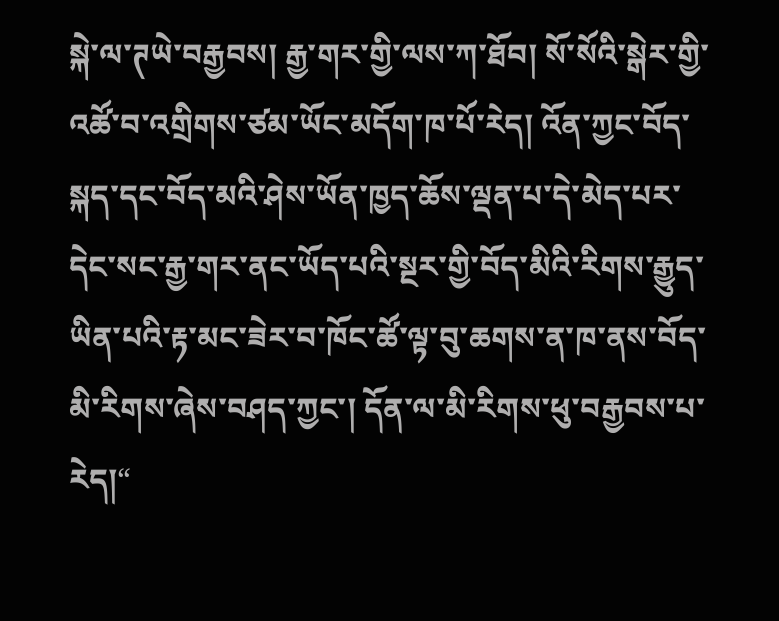སྐེ་ལ་ཊཡེ་བརྒྱབས། རྒྱ་གར་གྱི་ལས་ཀ་ཐོབ། སོ་སོའི་སྒེར་གྱི་འཚོ་བ་འགྲིགས་ཙམ་ཡོང་མདོག་ཁ་པོ་རེད། འོན་ཀྱང་བོད་སྐད་དང་བོད་མའི་ཤེས་ཡོན་ཁྱད་ཆོས་ལྡན་པ་དེ་མེད་པར་དེང་སང་རྒྱ་གར་ནང་ཡོད་པའི་སྔར་གྱི་བོད་མིའི་རིགས་རྒྱུད་ཡིན་པའི་རྟ་མང་ཟེར་བ་ཁོང་ཚོ་ལྟ་བུ་ཆགས་ན་ཁ་ནས་བོད་མི་རིགས་ཞེས་བཤད་ཀྱང་། དོན་ལ་མི་རིགས་ཕུ་བརྒྱབས་པ་རེད།“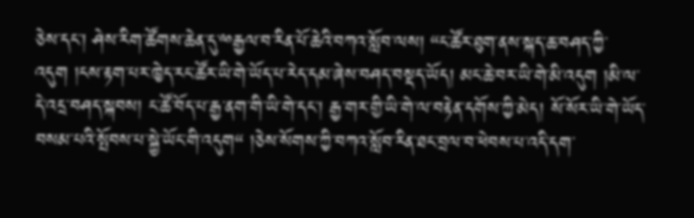ཅེས་དང་། ཤེས་རིག་ཚོགས་ཆེན་དུ་ྋརྒྱལ་བ་རིན་པོ་ཆེའི་བཀའ་སློབ་ལས། “ང་ཚོར་ཐུག་ནས་སྐད་ཆ་བཤད་ཀྱི་འདུག །ངས་རྟག་པར་ཁྱེད་རང་ཚོར་ཡི་གེ་ཡོད་པ་རེད་དམ་ཞེས་བཤད་བསྡད་ཡོད། མང་ཆེ་བར་ཡི་གེ་མི་འདུག །མི་ལ་དེ་འདྲ་བཤད་སྐབས། ང་ཚོ་བོད་པ་རྒྱ་ནག་གི་ཡི་གེ་དང་། རྒྱ་གར་གྱི་ཡི་གེ་ལ་བརྟེན་དགོས་ཀྱི་མེད། སོ་སོར་ཡི་གེ་ཡོད་བསམ་པའི་སྤོབས་པ་སྐྱེ་ཡོང་གི་འདུག“ །ཅེས་སོགས་ཀྱི་བཀའ་སློབ་རིན་ཐང་བྲལ་བ་ཕེབས་པ་འདི་དག་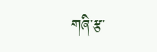གཞི་རྩ་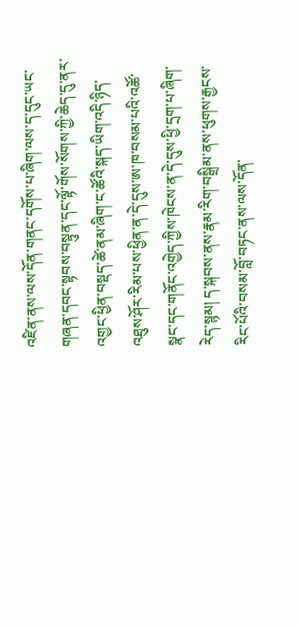འཛིན་ནས་ལས་དོན་གནང་དགོས་པ་ཞིག་ལས་ད་དུང་ཡང་གཞན་དབང་སྟབས་བསྟུན་དང་ལྟོ་གོས་སོགས་ཀྱི་ཆེད་དུ་ནར་འགྱང་ཕྱིན་བསྡད་ཚེ་ནམ་ཞིག་ང་ཚོའི་སྐད་ཡིག་འདི་ཉིད་འཐུས་ཤོར་རིམ་པས་ཕྱིན་ན་དེ་དུས་ཨ་ཁ་བསམ་པའི་འཚོ་སྣང་དང་གནོང་འགྱེད་ཀྱིས་ཁེངས་ན་དེ་དུས་ཕྱི་དྲག་པ་ཞིག་རེད་སྙམ། ད་སྐབས་ནས་རྣམ་རིག་བསྒྲིམ་ནས་ཕུགས་རྒྱངས་རིང་པོའི་བསམ་བློ་བཏང་ནས་ལས་དོན་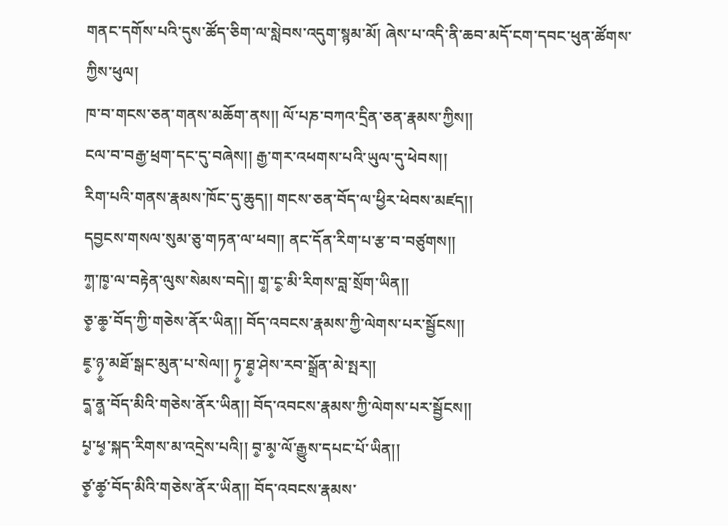གནང་དགོས་པའི་དུས་ཚོད་ཅིག་ལ་སླེབས་འདུག་སྙམ་མོ། ཞེས་པ་འདི་ནི་ཆབ་མདོ་ངག་དབང་ཕུན་ཚོགས་ཀྱིས་ཕུལ།
ཁ་བ་གངས་ཅན་གནས་མཆོག་ནས།། ལོ་པཎ་བཀའ་དྲིན་ཅན་རྣམས་ཀྱིས།།
ངལ་བ་བརྒྱ་ཕྲག་དང་དུ་བཞེས།། རྒྱ་གར་འཕགས་པའི་ཡུལ་དུ་ཕེབས།།
རིག་པའི་གནས་རྣམས་ཁོང་དུ་ཆུད།། གངས་ཅན་བོད་ལ་ཕྱིར་ཕེབས་མཛད།།
དབྱངས་གསལ་སུམ་ཅུ་གཏན་ལ་ཕབ།། ནང་དོན་རིག་པ་རྩ་བ་བཙུགས།།
ཀ༵་ཁ༵་ལ་བརྟེན་ལུས་སེམས་བདེ།། ག༵་ང༵་མི་རིགས་བླ་སྲོག་ཡིན།།
ཅ༵་ཆ༵་བོད་ཀྱི་གཅེས་ནོར་ཡིན།། བོད་འབངས་རྣམས་ཀྱི་ལེགས་པར་སྦྱོངས།།
ཇ༵་ཉ༵་མཐོ་སྒང་མུན་པ་སེལ།། ཏ༵་ཐ༵་ཤེས་རབ་སྒྲོན་མེ་སྤར།།
ད༵་ན༵་བོད་མིའི་གཅེས་ནོར་ཡིན།། བོད་འབངས་རྣམས་ཀྱི་ལེགས་པར་སྦྱོངས།།
པ༵་ཕ༵་སྐད་རིགས་མ་འདྲེས་པའི།། བ༵་མ༵་ལོ་རྒྱུས་དཔང་པོ་ཡིན།།
ཙ༵་ཚ༵་བོད་མིའི་གཅེས་ནོར་ཡིན།། བོད་འབངས་རྣམས་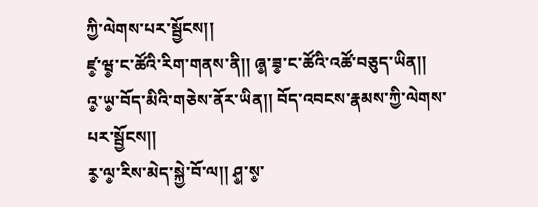ཀྱི་ལེགས་པར་སྦྱོངས།།
ཛ༵་ཝ༵་ང་ཚོའི་རིག་གནས་ནི།། ཞ༵་ཟ༵་ང་ཚོའི་འཚོ་བཅུད་ཡིན།།
འ༵་ཡ༵་བོད་མིའི་གཅེས་ནོར་ཡིན།། བོད་འབངས་རྣམས་ཀྱི་ལེགས་པར་སྦྱོངས།།
ར༵་ལ༵་རིས་མེད་སྐྱེ་བོ་ལ།། ཤ༵་ས༵་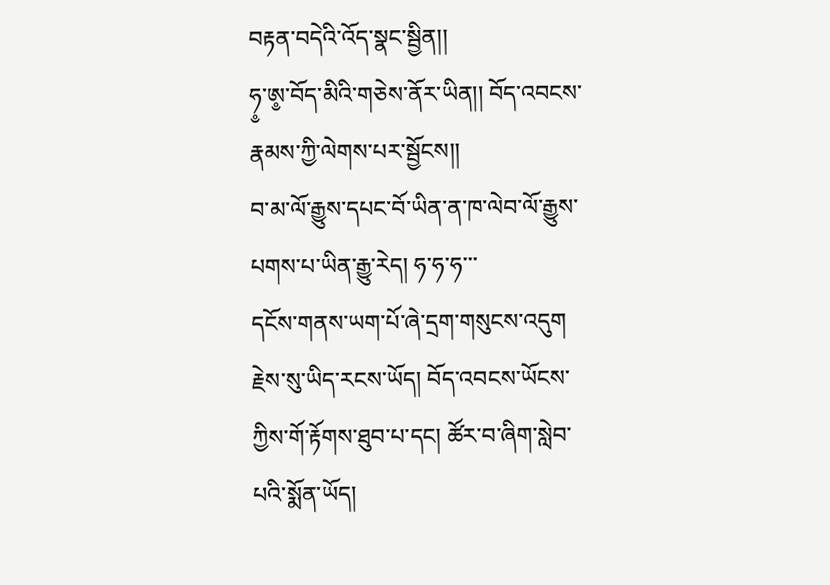བརྟན་བདེའི་འོད་སྣང་སྦྱིན།།
ཧ༵་ཨ༵་བོད་མིའི་གཅེས་ནོར་ཡིན།། བོད་འབངས་རྣམས་ཀྱི་ལེགས་པར་སྦྱོངས།།
བ་མ་ལོ་རྒྱུས་དཔང་བོ་ཡིན་ན་ཁ་ལེབ་ལོ་རྒྱུས་པགས་པ་ཡིན་རྒྱུ་རེད། ཧ་ཧ་ཧ་་་
དངོས་གནས་ཡག་པོ་ཞེ་དྲག་གསུངས་འདུག རྗེས་སུ་ཡིད་རངས་ཡོད། བོད་འབངས་ཡོངས་ཀྱིས་གོ་རྟོགས་ཐུབ་པ་དང། ཚོར་བ་ཞིག་སླེབ་པའི་སྨོན་ཡོད།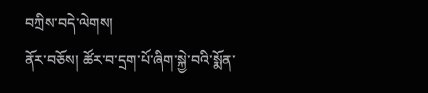བཀྲིས་བདེ་ལེགས།
ནོར་བཅོས། ཚོར་བ་དྲག་པོ་ཞིག་སྐྱེ་བའི་སྨོན་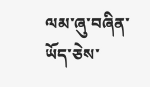ལམ་ཞུ་བཞིན་ཡོད་ཅེས་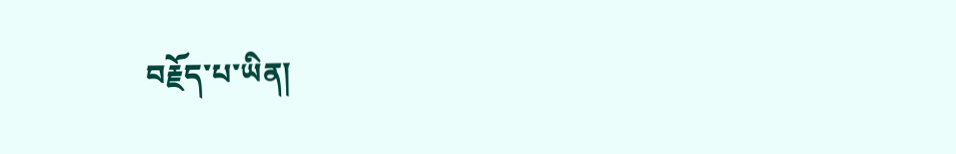བརྗོད་པ་ཡིན།